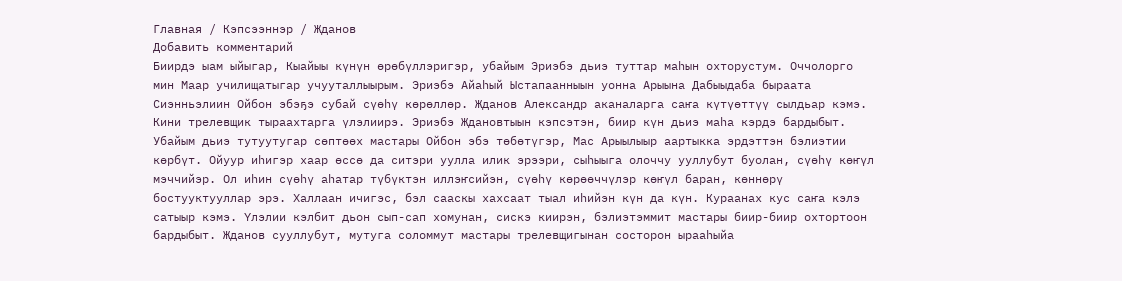Главная / Кэпсээннэр / Жданов
Добавить комментарий
Биирдэ ыам ыйыгар, Кыайыы күнүн өрөбүллэригэр, убайым Эриэбэ дьиэ туттар маһын охторустум. Оччолорго мин Маар училищатыгар учууталлыырым. Эриэбэ Айаһый Ыстапаанныын уонна Арыына Дабыыдаба быраата Сиэнньэлиин Ойбон эбэҕэ субай сүөһү көрөллөр. Жданов Александр аканаларга саҥа күтүөттүү сылдьар кэмэ. Кини трелевщик тыраахтарга үлэлиирэ. Эриэбэ Ждановтыын кэпсэтэн, биир күн дьиэ маһа кэрдэ бардыбыт. Убайым дьиэ тутуутугар сөптөөх мастары Ойбон эбэ төбөтүгэр, Мас Арыылыыр аартыкка эрдэттэн бэлиэтии көрбүт. Ойуур иһигэр хаар өссө да ситэри уулла илик эрээри, сыһыыга олоччу ууллубут буолан, сүөһү көҥүл мэччийэр. Ол иһин сүөһү аһатар түбүктэн иллэҥсийэн, сүөһү көрөөччүлэр көҥүл баран, көннөрү бостууктууллар эрэ. Халлаан ичигэс, бэл сааскы хахсаат тыал иһийэн күн да күн. Кураанах кус саҥа кэлэ сатыыр кэмэ. Үлэлии кэлбит дьон сып-сап хомунан, сискэ киирэн, бэлиэтэммит мастары биир-биир охтортоон бардыбыт. Жданов сууллубут, мутуга соломмут мастары трелевщигынан состорон ырааһыйа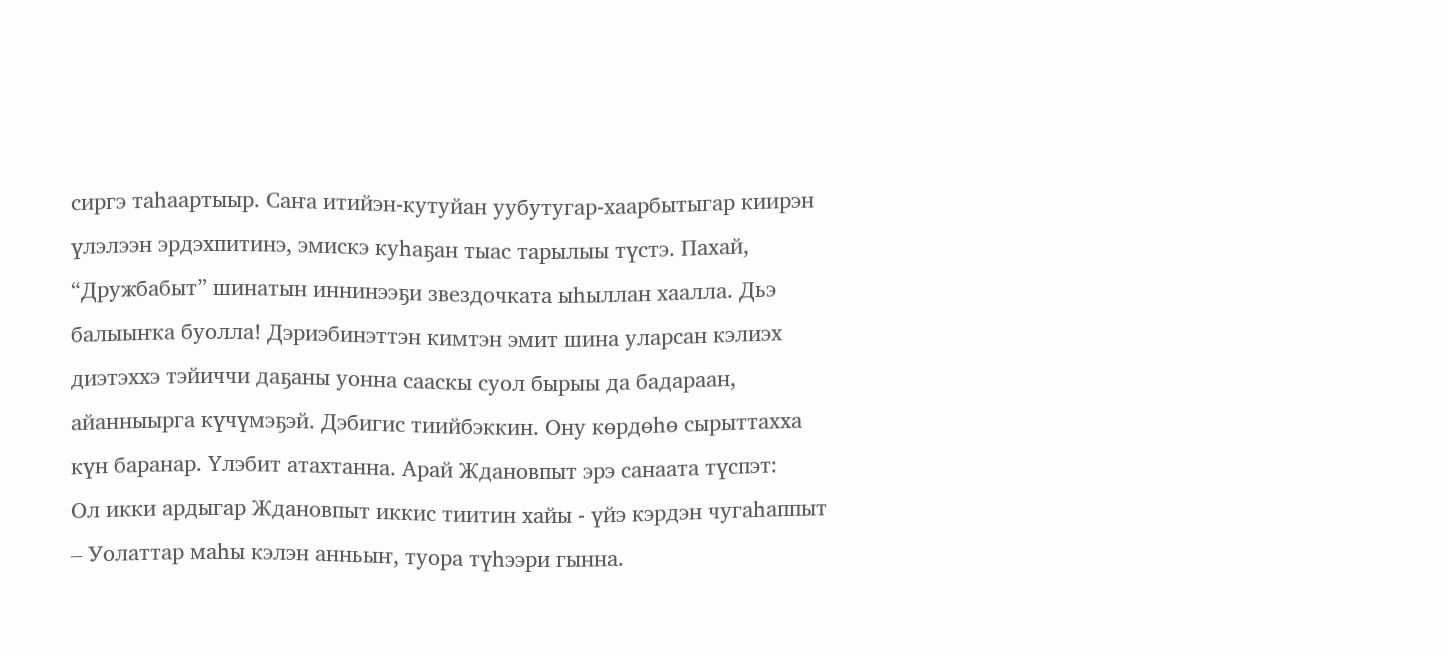сиргэ таһаартыыр. Саҥа итийэн-кутуйан уубутугар-хаарбытыгар киирэн үлэлээн эрдэхпитинэ, эмискэ куһаҕан тыас тарылыы түстэ. Пахай, “Дружбабыт” шинатын иннинээҕи звездочката ыһыллан хаалла. Дьэ балыыҥка буолла! Дэриэбинэттэн кимтэн эмит шина уларсан кэлиэх диэтэххэ тэйиччи даҕаны уонна сааскы суол бырыы да бадараан, айанныырга күчүмэҕэй. Дэбигис тиийбэккин. Ону көрдөһө сырыттахха күн баранар. Үлэбит атахтанна. Арай Ждановпыт эрэ санаата түспэт:
Ол икки ардыгар Ждановпыт иккис тиитин хайы - үйэ кэрдэн чугаһаппыт – Уолаттар маһы кэлэн анньыҥ, туора түһээри гынна.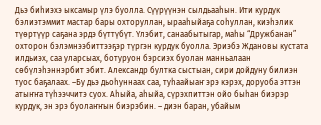Дьэ биһиэхэ ыксамыр үлэ буолла. Сүүрүүнэн сылдьааһын. Ити курдук бэлиэтэммит мастар бары охторуллан, ырааһыйаҕа соһуллан, киэһэлик түөртүүр саҕана эрдэ бүттүбүт. Үлэбит, санаабытыгар, маһы “Дружбанан” охторон бэлэмнээбиттээҕэр түргэн курдук буолла. Эриэбэ Ждановы кустата илдьиэх, саа уларсыах, ботуруон бэрсиэх буолан манньалаан сөбүлэһэннэрбит эбит. Александр бултка сыстыан, сири дойдуну билиэн туос баҕалаах. –Бу дьэ дьоһуннаах саа, туһаайыаҥ эрэ кэрэх, доруоба эттэн атыҥҥа түһээччитэ суох. Аһыйа, аһыйа, сүрэхпиттэн ойо быһан биэрэр курдук, эн эрэ буолаҥҥын биэрэбин. – диэн баран, убайым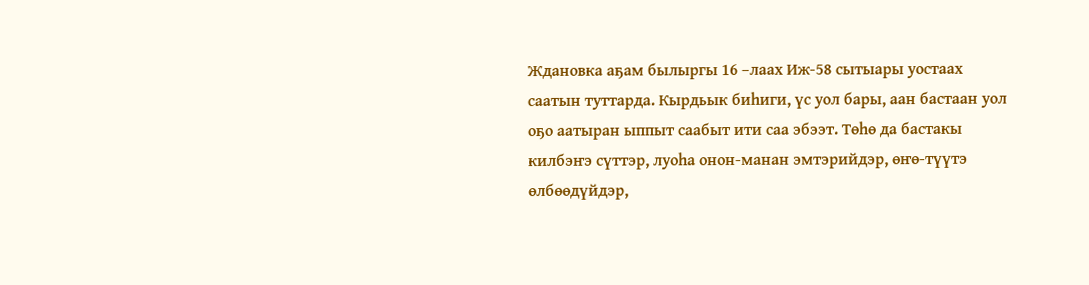Ждановка аҕам былыргы 16 –лаах Иж-58 сытыары уостаах саатын туттарда. Кырдьык биһиги, үс уол бары, аан бастаан уол оҕо аатыран ыппыт саабыт ити саа эбээт. Төһө да бастакы килбэҥэ сүттэр, луоһа онон-манан эмтэрийдэр, өҥө-түүтэ өлбөөдүйдэр,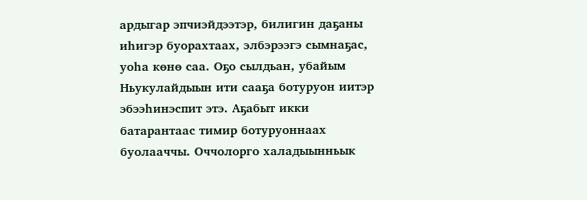ардыгар эпчиэйдээтэр, билигин даҕаны иһигэр буорахтаах, элбэрээгэ сымнаҕас, уоһа көнө саа. Оҕо сылдьан, убайым Ньукулайдыын ити сааҕа ботуруон иитэр эбээһинэспит этэ. Аҕабыт икки батарантаас тимир ботуруоннаах буолааччы. Оччолорго халадыынньык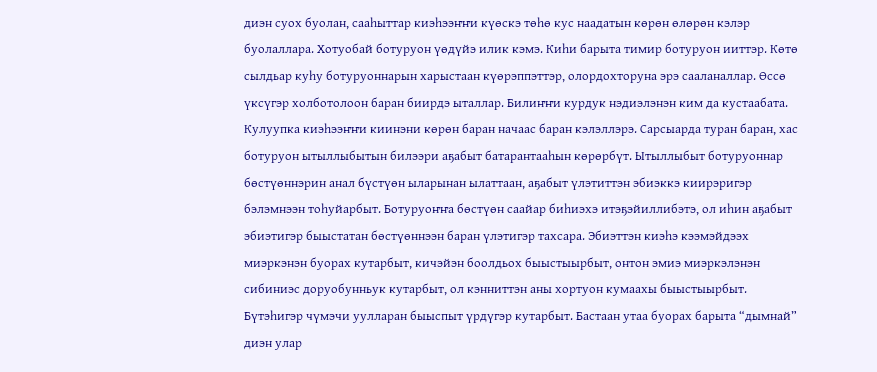диэн суох буолан, сааһыттар киэһээҥҥи күөскэ төһө кус наадатын көрөн өлөрөн кэлэр буолаллара. Хотуобай ботуруон үөдүйэ илик кэмэ. Киһи барыта тимир ботуруон ииттэр. Көтө сылдьар куһу ботуруоннарын харыстаан күөрэппэттэр, олордохторуна эрэ сааланаллар. Өссө үксүгэр холботолоон баран биирдэ ыталлар. Билиҥҥи курдук нэдиэлэнэн ким да кустаабата. Кулуупка киэһээҥҥи киинэни көрөн баран начаас баран кэлэллэрэ. Сарсыарда туран баран, хас ботуруон ытыллыбытын билээри аҕабыт батарантааһын көрөрбүт. Ытыллыбыт ботуруоннар бөстүөннэрин анал бүстүөн ыларынан ылаттаан, аҕабыт үлэтиттэн эбиэккэ киирэригэр бэлэмнээн тоһуйарбыт. Ботуруоҥҥа бөстүөн саайар биһиэхэ итэҕэйиллибэтэ, ол иһин аҕабыт эбиэтигэр быыстатан бөстүөннээн баран үлэтигэр тахсара. Эбиэттэн киэһэ кээмэйдээх миэркэнэн буорах кутарбыт, кичэйэн боолдьох быыстыырбыт, онтон эмиэ миэркэлэнэн сибиниэс доруобунньук кутарбыт, ол кэнниттэн аны хортуон кумаахы быыстыырбыт. Бүтэһигэр чүмэчи уулларан быыспыт үрдүгэр кутарбыт. Бастаан утаа буорах барыта “дымнай” диэн улар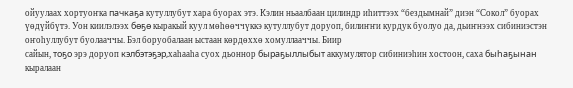ойуулаах хортуоҥка пачкаҕа кутуллубут хара буорах этэ. Кэлин ньаалбаан цилиндр иһиттээх “бездымнай” диэн “Сокол” буорах үөдүйбүтэ. Уон киилэлээх бөҕө кыракый куул мөһөөччүккэ кутуллубут доруоп, билиҥҥи курдук буолуо да, дьиҥнээх сибиниэстэн оҥоһуллубут буолааччы. Бэл боруобалаан ыстаан көрдөххө хомуллааччы. Биир
сайын, тоҕо эрэ доруоп кэлбэтэҕэр,хаһааһа суох дьоннор быраҕыллыбыт аккумулятор сибиниэһин хостоон, саха быһаҕынан кыралаан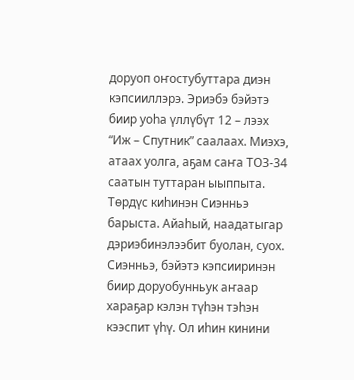доруоп оҥостубуттара диэн кэпсииллэрэ. Эриэбэ бэйэтэ биир уоһа үллүбүт 12 – лээх “Иж – Спутник” саалаах. Миэхэ, атаах уолга, аҕам саҥа ТОЗ-34 саатын туттаран ыыппыта. Төрдүс киһинэн Сиэнньэ барыста. Айаһый, наадатыгар дэриэбинэлээбит буолан, суох. Сиэнньэ, бэйэтэ кэпсииринэн биир доруобунньук аҥаар хараҕар кэлэн түһэн тэһэн кээспит үһү. Ол иһин кинини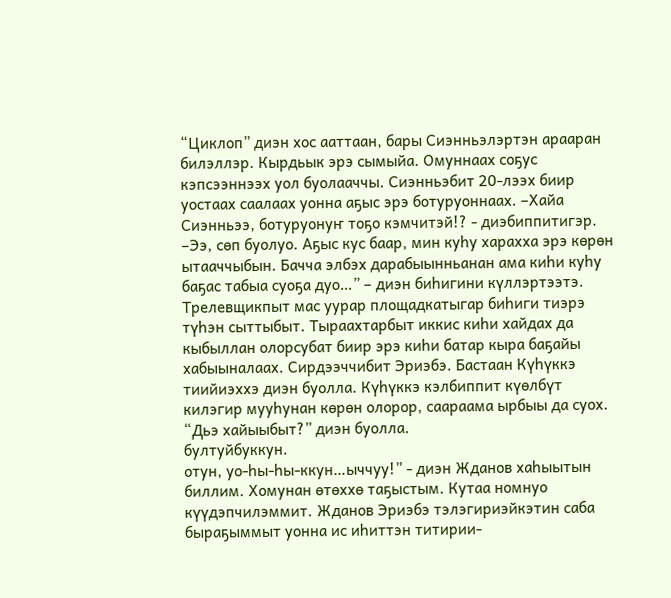“Циклоп” диэн хос ааттаан, бары Сиэнньэлэртэн арааран билэллэр. Кырдьык эрэ сымыйа. Омуннаах соҕус кэпсээннээх уол буолааччы. Сиэнньэбит 20-лээх биир уостаах саалаах уонна аҕыс эрэ ботуруоннаах. –Хайа Сиэнньээ, ботуруонуҥ тоҕо кэмчитэй!? - диэбиппитигэр. –Ээ, сөп буолуо. Аҕыс кус баар, мин куһу харахха эрэ көрөн ытааччыбын. Бачча элбэх дарабыынньанан ама киһи куһу баҕас табыа суоҕа дуо…” – диэн биһигини күллэртээтэ. Трелевщикпыт мас уурар площадкатыгар биһиги тиэрэ түһэн сыттыбыт. Тыраахтарбыт иккис киһи хайдах да кыбыллан олорсубат биир эрэ киһи батар кыра баҕайы хабыыналаах. Сирдээччибит Эриэбэ. Бастаан Күһүккэ тиийиэххэ диэн буолла. Күһүккэ кэлбиппит күөлбүт килэгир мууһунан көрөн олорор, саараама ырбыы да суох. “Дьэ хайыыбыт?” диэн буолла.
бултуйбуккун.
отун, уо-һы-һы-ккун…ыччуу!” - диэн Жданов хаһыытын биллим. Хомунан өтөххө таҕыстым. Кутаа номнуо күүдэпчилэммит. Жданов Эриэбэ тэлэгириэйкэтин саба быраҕыммыт уонна ис иһиттэн титирии-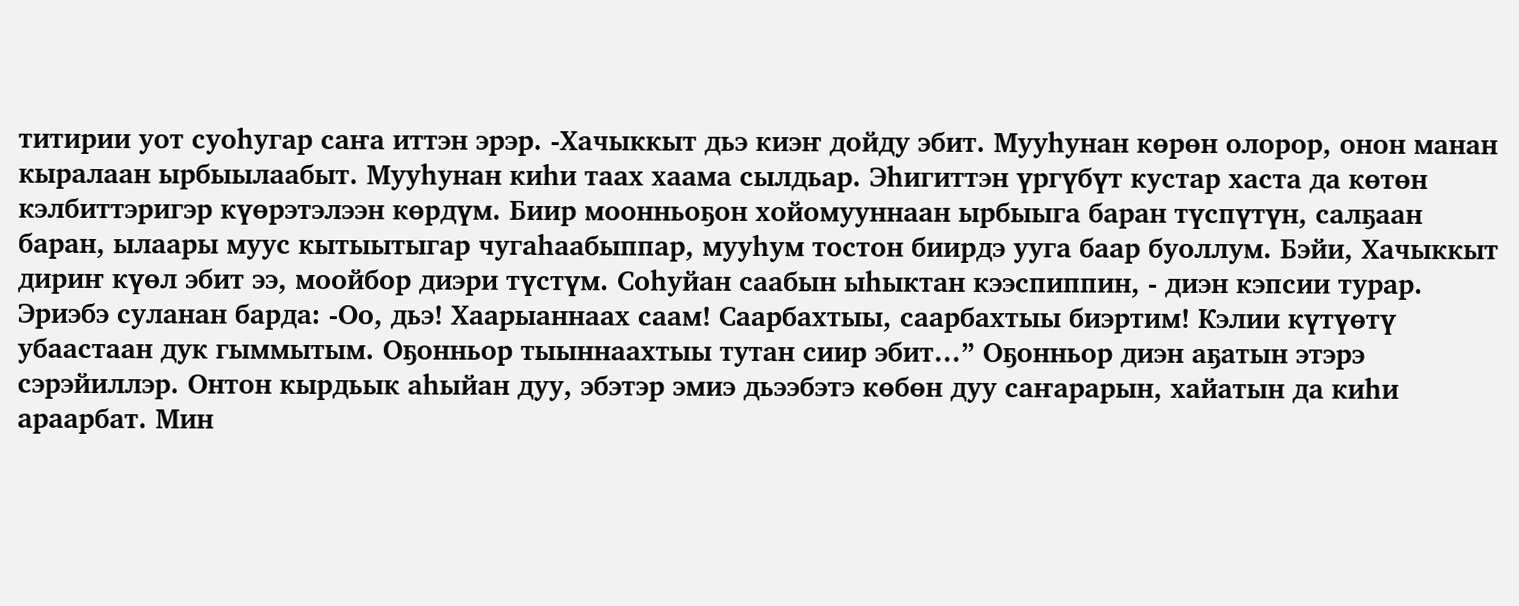титирии уот суоһугар саҥа иттэн эрэр. -Хачыккыт дьэ киэҥ дойду эбит. Мууһунан көрөн олорор, онон манан кыралаан ырбыылаабыт. Мууһунан киһи таах хаама сылдьар. Эһигиттэн үргүбүт кустар хаста да көтөн кэлбиттэригэр күөрэтэлээн көрдүм. Биир моонньоҕон хойомууннаан ырбыыга баран түспүтүн, салҕаан баран, ылаары муус кытыытыгар чугаһаабыппар, мууһум тостон биирдэ ууга баар буоллум. Бэйи, Хачыккыт дириҥ күөл эбит ээ, моойбор диэри түстүм. Соһуйан саабын ыһыктан кээспиппин, - диэн кэпсии турар. Эриэбэ суланан барда: -Оо, дьэ! Хаарыаннаах саам! Саарбахтыы, саарбахтыы биэртим! Кэлии күтүөтү убаастаан дук гыммытым. Оҕонньор тыыннаахтыы тутан сиир эбит…” Оҕонньор диэн аҕатын этэрэ сэрэйиллэр. Онтон кырдьык аһыйан дуу, эбэтэр эмиэ дьээбэтэ көбөн дуу саҥарарын, хайатын да киһи араарбат. Мин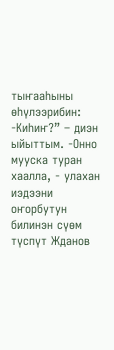тыҥааһыны өһүлээрибин: -Киһиҥ?” – диэн ыйыттым. -Онно мууска туран хаалла, - улахан иэдээни оҥорбутун билинэн сүөм түспүт Жданов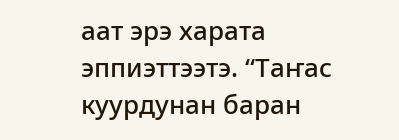аат эрэ харата эппиэттээтэ. “Таҥас куурдунан баран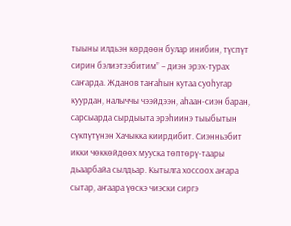тыыны илдьэн көрдөөн булар инибин, түспүт сирин бэлиэтээбитим” – диэн эрэх-турах саҥарда. Жданов таҥаһын кутаа суоһугар куурдан, налыччы чээйдээн, аһаан-сиэн баран, сарсыарда сырдыыта эрэһиинэ тыыбытын сүкпүтүнэн Хачыкка киирдибит. Сиэнньэбит икки чөккөйдөөх мууска төптөрү-таары дьаарбайа сылдьар. Кытылга хоссоох аҥара сытар, аҥаара үөскэ чиэски сиргэ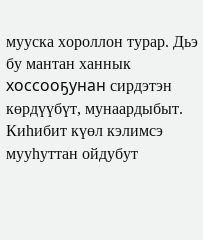мууска хороллон турар. Дьэ бу мантан ханнык хоссооҕунан сирдэтэн көрдүүбүт, мунаардыбыт. Киһибит күөл кэлимсэ мууһуттан ойдубут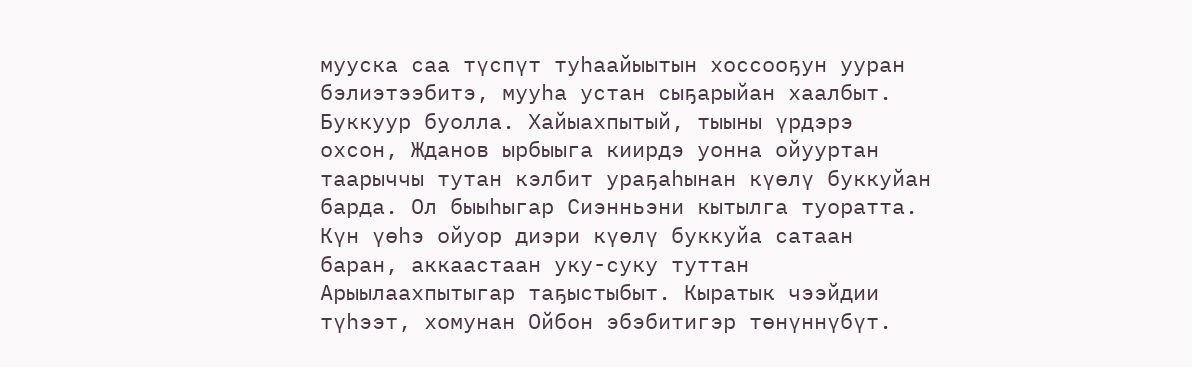мууска саа түспүт туһаайыытын хоссооҕун ууран бэлиэтээбитэ, мууһа устан сыҕарыйан хаалбыт. Буккуур буолла. Хайыахпытый, тыыны үрдэрэ охсон, Жданов ырбыыга киирдэ уонна ойууртан таарыччы тутан кэлбит ураҕаһынан күөлү буккуйан барда. Ол быыһыгар Сиэнньэни кытылга туоратта. Күн үөһэ ойуор диэри күөлү буккуйа сатаан баран, аккаастаан уку-суку туттан Арыылаахпытыгар таҕыстыбыт. Кыратык чээйдии түһээт, хомунан Ойбон эбэбитигэр төнүннүбүт.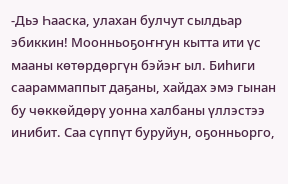-Дьэ Һааска, улахан булчут сылдьар эбиккин! Моонньоҕоҥҥун кытта ити үс мааны көтөрдөргүн бэйэҥ ыл. Биһиги саараммаппыт даҕаны, хайдах эмэ гынан бу чөккөйдөрү уонна халбаны үллэстээ инибит. Саа сүппүт буруйун, оҕонньорго,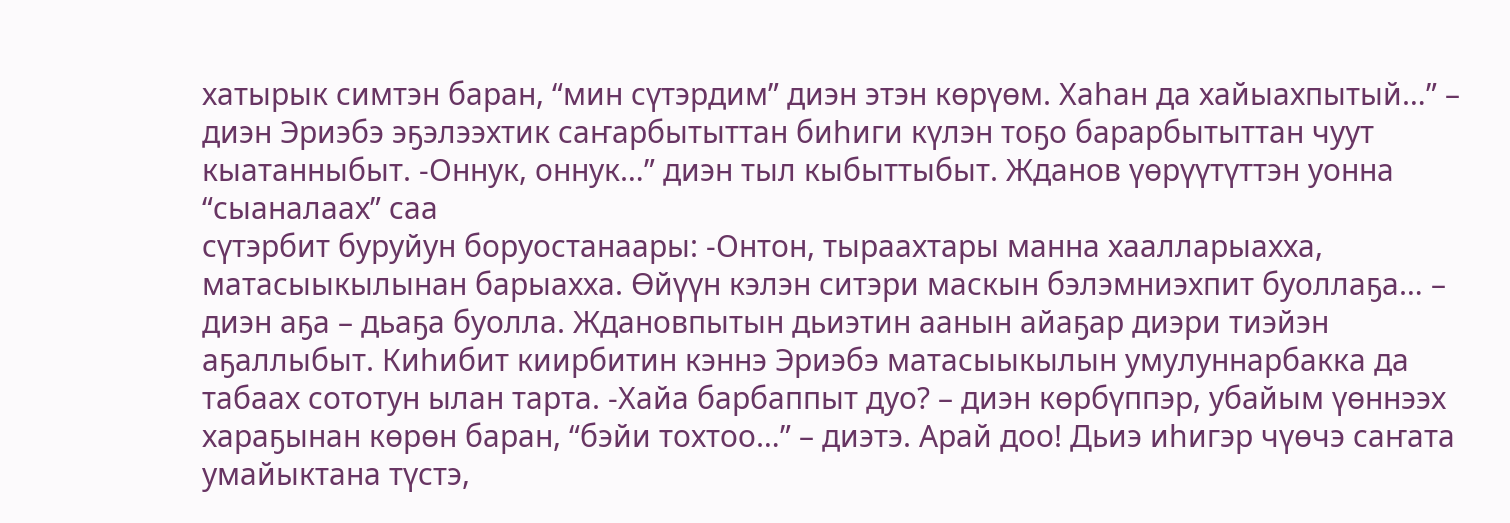хатырык симтэн баран, “мин сүтэрдим” диэн этэн көрүөм. Хаһан да хайыахпытый…” – диэн Эриэбэ эҕэлээхтик саҥарбытыттан биһиги күлэн тоҕо барарбытыттан чуут кыатанныбыт. -Оннук, оннук…” диэн тыл кыбыттыбыт. Жданов үөрүүтүттэн уонна “сыаналаах” саа
сүтэрбит буруйун боруостанаары: -Онтон, тыраахтары манна хаалларыахха, матасыыкылынан барыахха. Өйүүн кэлэн ситэри маскын бэлэмниэхпит буоллаҕа… – диэн аҕа – дьаҕа буолла. Ждановпытын дьиэтин аанын айаҕар диэри тиэйэн аҕаллыбыт. Киһибит киирбитин кэннэ Эриэбэ матасыыкылын умулуннарбакка да табаах сототун ылан тарта. -Хайа барбаппыт дуо? – диэн көрбүппэр, убайым үөннээх хараҕынан көрөн баран, “бэйи тохтоо…” – диэтэ. Арай доо! Дьиэ иһигэр чүөчэ саҥата умайыктана түстэ,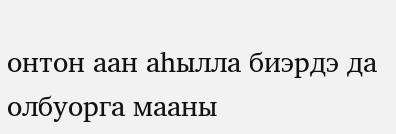онтон аан аһылла биэрдэ да олбуорга мааны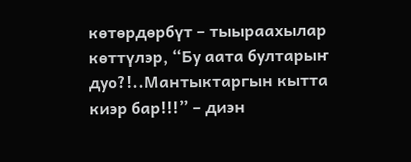көтөрдөрбүт – тыыраахылар көттүлэр, “Бу аата бултарыҥ дуо?!..Мантыктаргын кытта киэр бар!!!” – диэн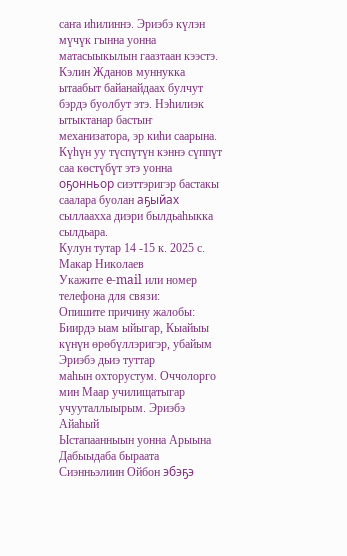саҥа иһилиннэ. Эриэбэ күлэн мүчүк гынна уонна матасыыкылын гаазтаан кээстэ. Кэлин Жданов муннукка ытаабыт байанайдаах булчут бэрдэ буолбут этэ. Нэһилиэк ытыктанар бастыҥ механизатора, эр киһи саарына. Күһүн уу түспүтүн кэннэ сүппүт саа көстүбүт этэ уонна оҕонньор сиэттэригэр бастакы саалара буолан аҕыйах сыллаахха диэри былдьаһыкка сылдьара.
Кулун тутар 14 -15 к. 2025 с. Макар Николаев
Укажите e-mail или номер телефона для связи:
Опишите причину жалобы:
Биирдэ ыам ыйыгар, Кыайыы күнүн өрөбүллэригэр, убайым Эриэбэ дьиэ туттар
маһын охторустум. Оччолорго мин Маар училищатыгар учууталлыырым. Эриэбэ Айаһый
Ыстапаанныын уонна Арыына Дабыыдаба быраата Сиэнньэлиин Ойбон эбэҕэ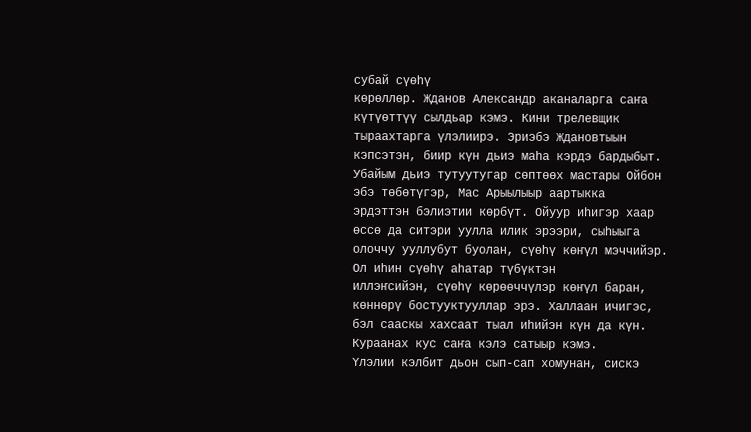субай сүөһү
көрөллөр. Жданов Александр аканаларга саҥа күтүөттүү сылдьар кэмэ. Кини трелевщик
тыраахтарга үлэлиирэ. Эриэбэ Ждановтыын кэпсэтэн, биир күн дьиэ маһа кэрдэ бардыбыт.
Убайым дьиэ тутуутугар сөптөөх мастары Ойбон эбэ төбөтүгэр, Мас Арыылыыр аартыкка
эрдэттэн бэлиэтии көрбүт. Ойуур иһигэр хаар өссө да ситэри уулла илик эрээри, сыһыыга
олоччу ууллубут буолан, сүөһү көҥүл мэччийэр. Ол иһин сүөһү аһатар түбүктэн
иллэҥсийэн, сүөһү көрөөччүлэр көҥүл баран, көннөрү бостууктууллар эрэ. Халлаан ичигэс,
бэл сааскы хахсаат тыал иһийэн күн да күн. Кураанах кус саҥа кэлэ сатыыр кэмэ.
Үлэлии кэлбит дьон сып-сап хомунан, сискэ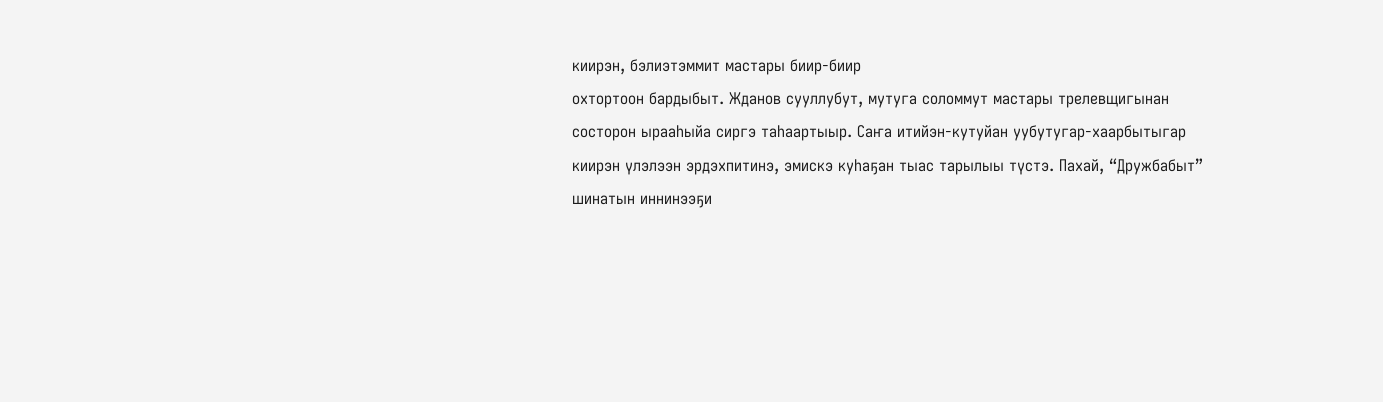киирэн, бэлиэтэммит мастары биир-биир
охтортоон бардыбыт. Жданов сууллубут, мутуга соломмут мастары трелевщигынан
состорон ырааһыйа сиргэ таһаартыыр. Саҥа итийэн-кутуйан уубутугар-хаарбытыгар
киирэн үлэлээн эрдэхпитинэ, эмискэ куһаҕан тыас тарылыы түстэ. Пахай, “Дружбабыт”
шинатын иннинээҕи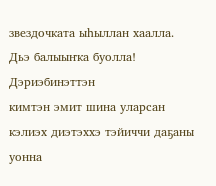звездочката ыһыллан хаалла. Дьэ балыыҥка буолла! Дэриэбинэттэн
кимтэн эмит шина уларсан кэлиэх диэтэххэ тэйиччи даҕаны уонна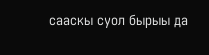сааскы суол бырыы да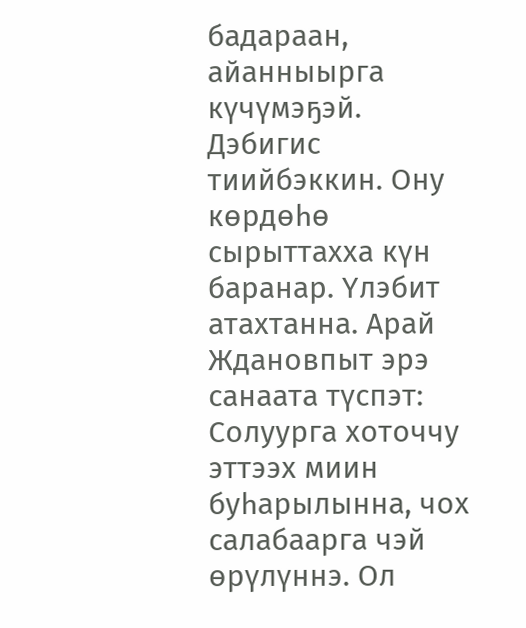бадараан, айанныырга күчүмэҕэй. Дэбигис тиийбэккин. Ону көрдөһө сырыттахха күн
баранар. Үлэбит атахтанна. Арай Ждановпыт эрэ санаата түспэт:
Солуурга хоточчу эттээх миин буһарылынна, чох салабаарга чэй өрүлүннэ. Ол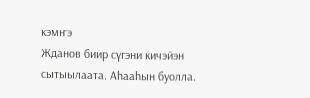кэмҥэ
Жданов биир сүгэни кичэйэн сытыылаата. Аһааһын буолла.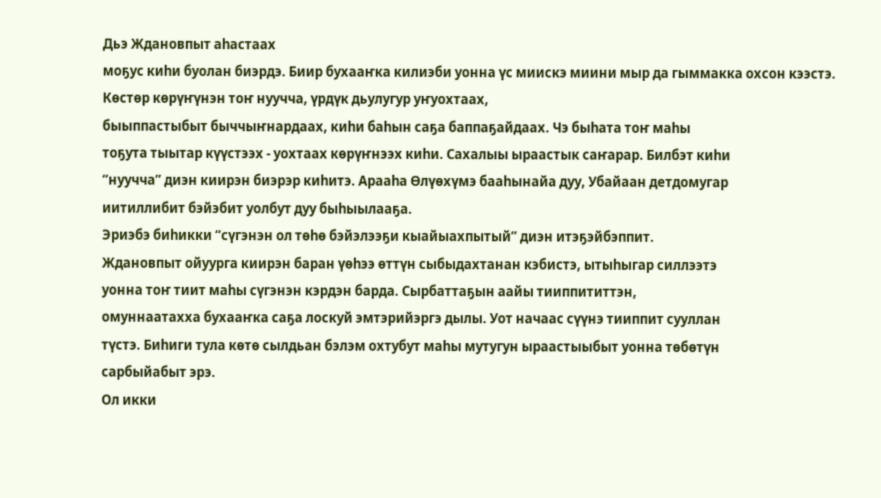Дьэ Ждановпыт аһастаах
моҕус киһи буолан биэрдэ. Биир бухааҥка килиэби уонна үс миискэ миини мыр да гыммакка охсон кээстэ. Көстөр көрүҥүнэн тоҥ нуучча, үрдүк дьулугур уҥуохтаах,
быыппастыбыт быччыҥнардаах, киһи баһын саҕа баппаҕайдаах. Чэ быһата тоҥ маһы
тоҕута тыытар күүстээх - уохтаах көрүҥнээх киһи. Сахалыы ыраастык саҥарар. Билбэт киһи
“нуучча” диэн киирэн биэрэр киһитэ. Арааһа Өлүөхүмэ бааһынайа дуу, Убайаан детдомугар
иитиллибит бэйэбит уолбут дуу быһыылааҕа.
Эриэбэ биһикки “сүгэнэн ол төһө бэйэлээҕи кыайыахпытый” диэн итэҕэйбэппит.
Ждановпыт ойуурга киирэн баран үөһээ өттүн сыбыдахтанан кэбистэ, ытыһыгар силлээтэ
уонна тоҥ тиит маһы сүгэнэн кэрдэн барда. Сырбаттаҕын аайы тииппититтэн,
омуннаатахха бухааҥка саҕа лоскуй эмтэрийэргэ дылы. Уот начаас сүүнэ тииппит сууллан
түстэ. Биһиги тула көтө сылдьан бэлэм охтубут маһы мутугун ыраастыыбыт уонна төбөтүн
сарбыйабыт эрэ.
Ол икки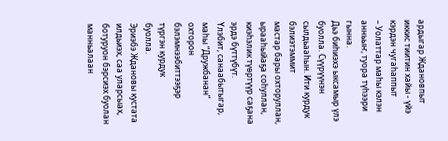ардыгар Ждановпыт иккис тиитин хайы - үйэ кэрдэн чугаһаппыт
– Уолаттар маһы кэлэн анньыҥ, туора түһээри гынна.
Дьэ биһиэхэ ыксамыр үлэ буолла. Сүүрүүнэн сылдьааһын. Ити курдук бэлиэтэммит
мастар бары охторуллан, ырааһыйаҕа соһуллан, киэһэлик түөртүүр саҕана эрдэ бүттүбүт.
Үлэбит, санаабытыгар, маһы “Дружбанан” охторон бэлэмнээбиттээҕэр түргэн курдук
буолла.
Эриэбэ Ждановы кустата илдьиэх, саа уларсыах, ботуруон бэрсиэх буолан манньалаан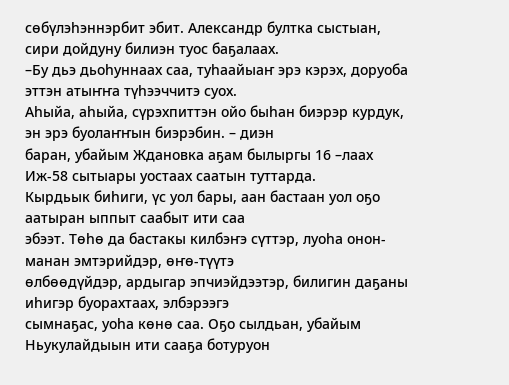сөбүлэһэннэрбит эбит. Александр бултка сыстыан, сири дойдуну билиэн туос баҕалаах.
–Бу дьэ дьоһуннаах саа, туһаайыаҥ эрэ кэрэх, доруоба эттэн атыҥҥа түһээччитэ суох.
Аһыйа, аһыйа, сүрэхпиттэн ойо быһан биэрэр курдук, эн эрэ буолаҥҥын биэрэбин. – диэн
баран, убайым Ждановка аҕам былыргы 16 –лаах Иж-58 сытыары уостаах саатын туттарда.
Кырдьык биһиги, үс уол бары, аан бастаан уол оҕо аатыран ыппыт саабыт ити саа
эбээт. Төһө да бастакы килбэҥэ сүттэр, луоһа онон-манан эмтэрийдэр, өҥө-түүтэ
өлбөөдүйдэр, ардыгар эпчиэйдээтэр, билигин даҕаны иһигэр буорахтаах, элбэрээгэ
сымнаҕас, уоһа көнө саа. Оҕо сылдьан, убайым Ньукулайдыын ити сааҕа ботуруон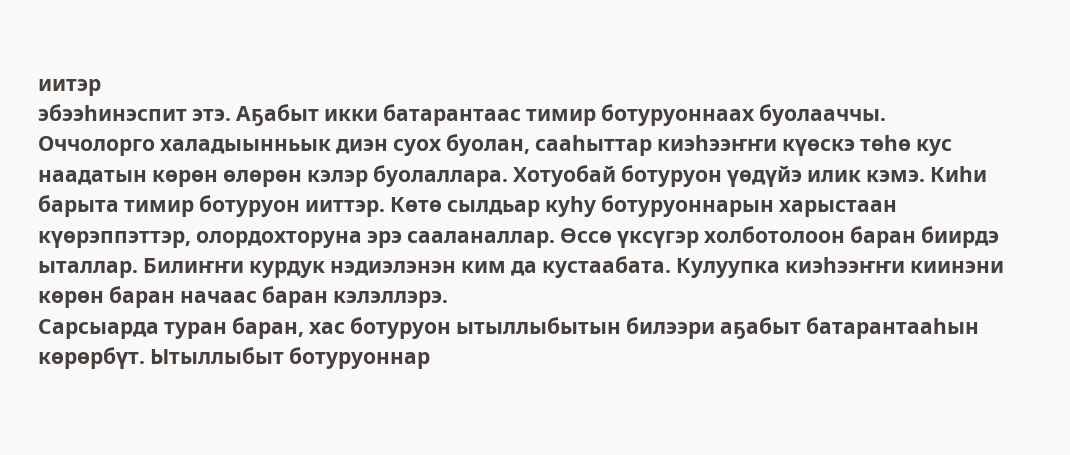иитэр
эбээһинэспит этэ. Аҕабыт икки батарантаас тимир ботуруоннаах буолааччы.
Оччолорго халадыынньык диэн суох буолан, сааһыттар киэһээҥҥи күөскэ төһө кус
наадатын көрөн өлөрөн кэлэр буолаллара. Хотуобай ботуруон үөдүйэ илик кэмэ. Киһи
барыта тимир ботуруон ииттэр. Көтө сылдьар куһу ботуруоннарын харыстаан
күөрэппэттэр, олордохторуна эрэ сааланаллар. Өссө үксүгэр холботолоон баран биирдэ
ыталлар. Билиҥҥи курдук нэдиэлэнэн ким да кустаабата. Кулуупка киэһээҥҥи киинэни
көрөн баран начаас баран кэлэллэрэ.
Сарсыарда туран баран, хас ботуруон ытыллыбытын билээри аҕабыт батарантааһын
көрөрбүт. Ытыллыбыт ботуруоннар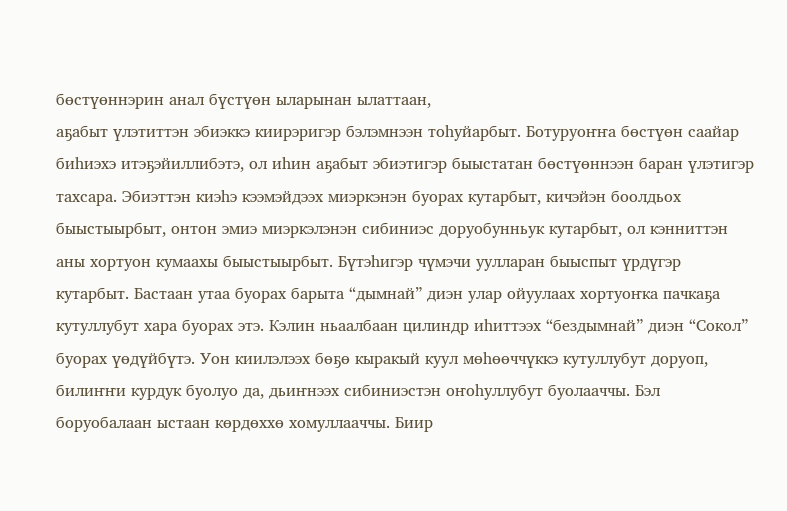бөстүөннэрин анал бүстүөн ыларынан ылаттаан,
аҕабыт үлэтиттэн эбиэккэ киирэригэр бэлэмнээн тоһуйарбыт. Ботуруоҥҥа бөстүөн саайар
биһиэхэ итэҕэйиллибэтэ, ол иһин аҕабыт эбиэтигэр быыстатан бөстүөннээн баран үлэтигэр
тахсара. Эбиэттэн киэһэ кээмэйдээх миэркэнэн буорах кутарбыт, кичэйэн боолдьох
быыстыырбыт, онтон эмиэ миэркэлэнэн сибиниэс доруобунньук кутарбыт, ол кэнниттэн
аны хортуон кумаахы быыстыырбыт. Бүтэһигэр чүмэчи уулларан быыспыт үрдүгэр
кутарбыт. Бастаан утаа буорах барыта “дымнай” диэн улар ойуулаах хортуоҥка пачкаҕа
кутуллубут хара буорах этэ. Кэлин ньаалбаан цилиндр иһиттээх “бездымнай” диэн “Сокол”
буорах үөдүйбүтэ. Уон киилэлээх бөҕө кыракый куул мөһөөччүккэ кутуллубут доруоп,
билиҥҥи курдук буолуо да, дьиҥнээх сибиниэстэн оҥоһуллубут буолааччы. Бэл
боруобалаан ыстаан көрдөххө хомуллааччы. Биир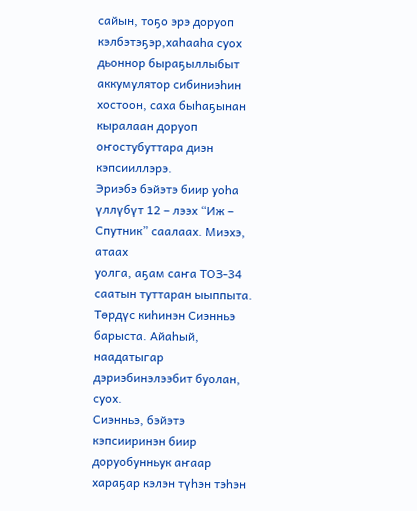сайын, тоҕо эрэ доруоп кэлбэтэҕэр,хаһааһа суох дьоннор быраҕыллыбыт аккумулятор сибиниэһин хостоон, саха быһаҕынан
кыралаан доруоп оҥостубуттара диэн кэпсииллэрэ.
Эриэбэ бэйэтэ биир уоһа үллүбүт 12 – лээх “Иж – Спутник” саалаах. Миэхэ, атаах
уолга, аҕам саҥа ТОЗ-34 саатын туттаран ыыппыта.
Төрдүс киһинэн Сиэнньэ барыста. Айаһый, наадатыгар дэриэбинэлээбит буолан, суох.
Сиэнньэ, бэйэтэ кэпсииринэн биир доруобунньук аҥаар хараҕар кэлэн түһэн тэһэн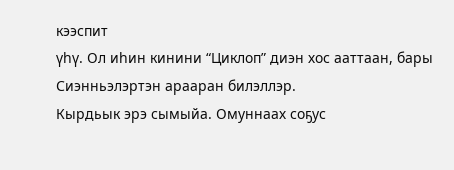кээспит
үһү. Ол иһин кинини “Циклоп” диэн хос ааттаан, бары Сиэнньэлэртэн арааран билэллэр.
Кырдьык эрэ сымыйа. Омуннаах соҕус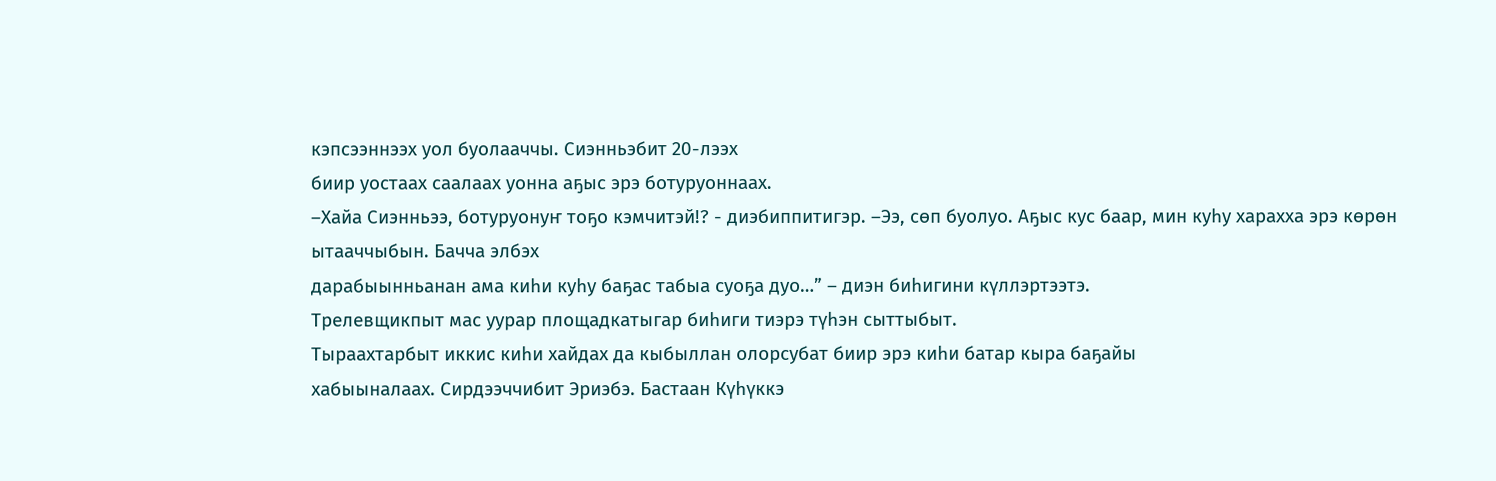кэпсээннээх уол буолааччы. Сиэнньэбит 20-лээх
биир уостаах саалаах уонна аҕыс эрэ ботуруоннаах.
–Хайа Сиэнньээ, ботуруонуҥ тоҕо кэмчитэй!? - диэбиппитигэр. –Ээ, сөп буолуо. Аҕыс кус баар, мин куһу харахха эрэ көрөн ытааччыбын. Бачча элбэх
дарабыынньанан ама киһи куһу баҕас табыа суоҕа дуо…” – диэн биһигини күллэртээтэ.
Трелевщикпыт мас уурар площадкатыгар биһиги тиэрэ түһэн сыттыбыт.
Тыраахтарбыт иккис киһи хайдах да кыбыллан олорсубат биир эрэ киһи батар кыра баҕайы
хабыыналаах. Сирдээччибит Эриэбэ. Бастаан Күһүккэ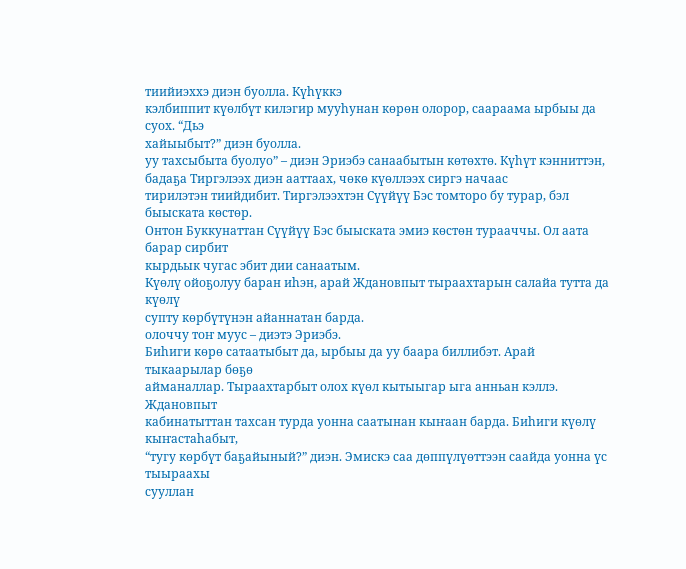тиийиэххэ диэн буолла. Күһүккэ
кэлбиппит күөлбүт килэгир мууһунан көрөн олорор, саараама ырбыы да суох. “Дьэ
хайыыбыт?” диэн буолла.
уу тахсыбыта буолуо” – диэн Эриэбэ санаабытын көтөхтө. Күһүт кэнниттэн, бадаҕа Тиргэлээх диэн ааттаах, чөкө күөллээх сиргэ начаас
тирилэтэн тиийдибит. Тиргэлээхтэн Сүүйүү Бэс томторо бу турар, бэл быыската көстөр.
Онтон Буккунаттан Сүүйүү Бэс быыската эмиэ көстөн турааччы. Ол аата барар сирбит
кырдьык чугас эбит дии санаатым.
Күөлү ойоҕолуу баран иһэн, арай Ждановпыт тыраахтарын салайа тутта да күөлү
супту көрбүтүнэн айаннатан барда.
олоччу тоҥ муус – диэтэ Эриэбэ.
Биһиги көрө сатаатыбыт да, ырбыы да уу баара биллибэт. Арай тыкаарылар бөҕө
айманаллар. Тыраахтарбыт олох күөл кытыыгар ыга анньан кэллэ. Ждановпыт
кабинатыттан тахсан турда уонна саатынан кыҥаан барда. Биһиги күөлү кыҥастаһабыт,
“тугу көрбүт баҕайыный?” диэн. Эмискэ саа дөппүлүөттээн саайда уонна үс тыыраахы
сууллан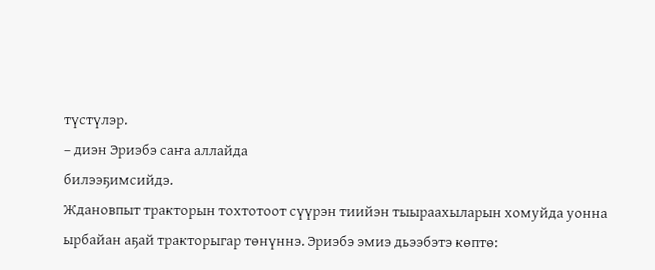түстүлэр.
– диэн Эриэбэ саҥа аллайда
билээҕимсийдэ.
Ждановпыт тракторын тохтотоот сүүрэн тиийэн тыыраахыларын хомуйда уонна
ырбайан аҕай тракторыгар төнүннэ. Эриэбэ эмиэ дьээбэтэ көптө: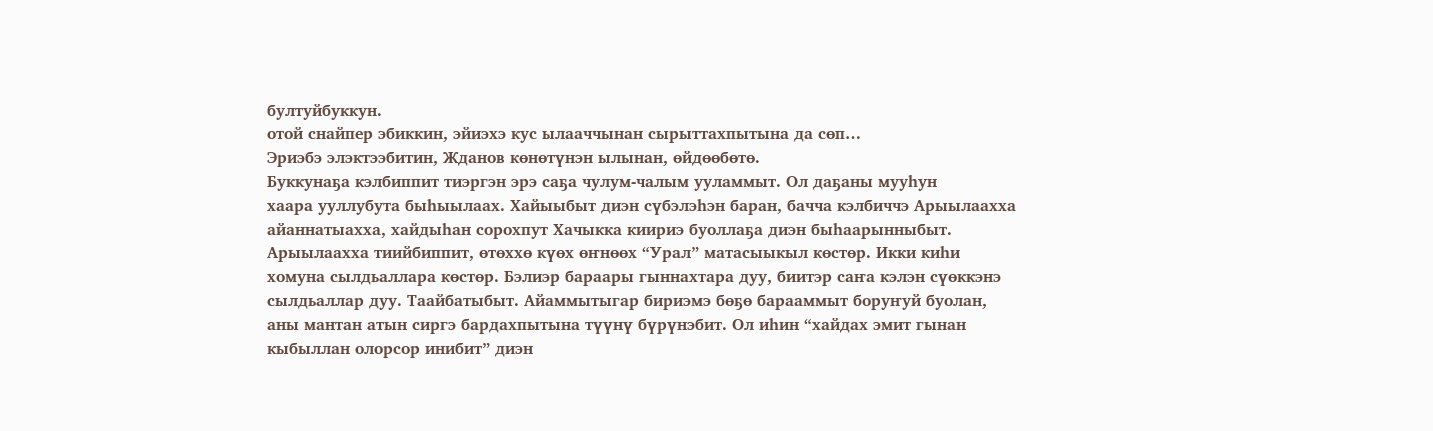бултуйбуккун.
отой снайпер эбиккин, эйиэхэ кус ылааччынан сырыттахпытына да сөп…
Эриэбэ элэктээбитин, Жданов көнөтүнэн ылынан, өйдөөбөтө.
Буккунаҕа кэлбиппит тиэргэн эрэ саҕа чулум-чалым ууламмыт. Ол даҕаны мууһун
хаара ууллубута быһыылаах. Хайыыбыт диэн сүбэлэһэн баран, бачча кэлбиччэ Арыылаахха
айаннатыахха, хайдыһан сорохпут Хачыкка киириэ буоллаҕа диэн быһаарынныбыт.
Арыылаахха тиийбиппит, өтөххө күөх өҥнөөх “Урал” матасыыкыл көстөр. Икки киһи
хомуна сылдьаллара көстөр. Бэлиэр бараары гыннахтара дуу, биитэр саҥа кэлэн сүөккэнэ
сылдьаллар дуу. Таайбатыбыт. Айаммытыгар бириэмэ бөҕө барааммыт боруҥуй буолан,
аны мантан атын сиргэ бардахпытына түүнү бүрүнэбит. Ол иһин “хайдах эмит гынан
кыбыллан олорсор инибит” диэн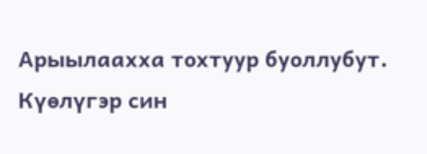Арыылаахха тохтуур буоллубут.
Күөлүгэр син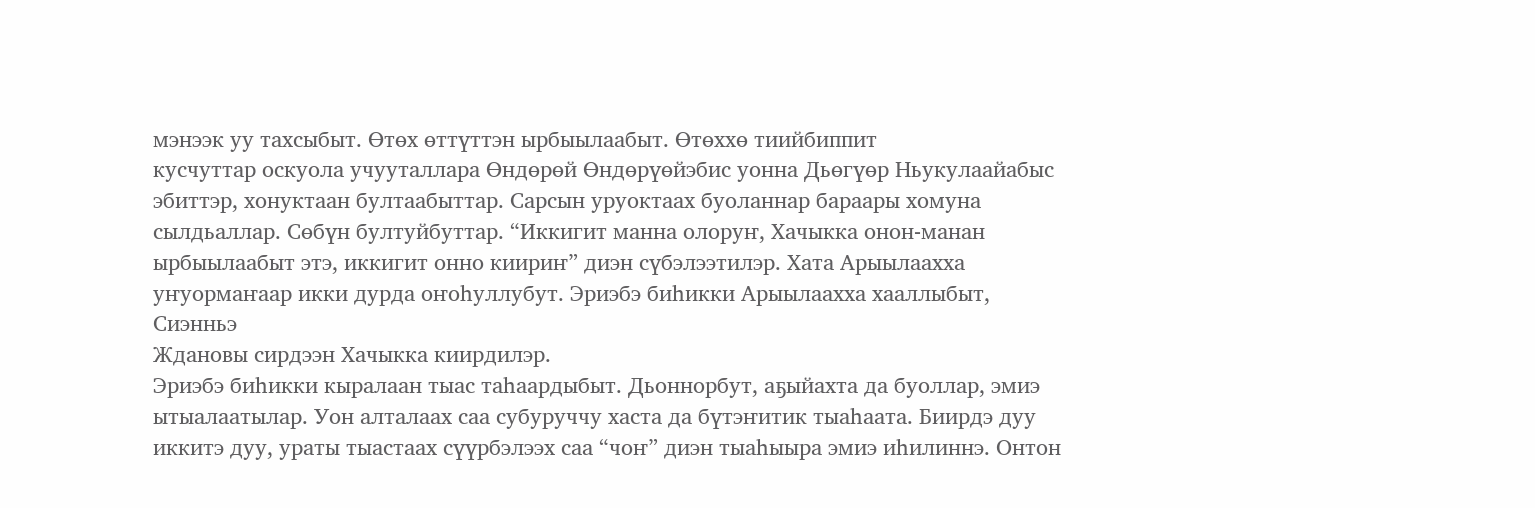мэнээк уу тахсыбыт. Өтөх өттүттэн ырбыылаабыт. Өтөххө тиийбиппит
кусчуттар оскуола учууталлара Өндөрөй Өндөрүөйэбис уонна Дьөгүөр Ньукулаайабыс
эбиттэр, хонуктаан бултаабыттар. Сарсын уруоктаах буоланнар бараары хомуна
сылдьаллар. Сөбүн бултуйбуттар. “Иккигит манна олоруҥ, Хачыкка онон-манан
ырбыылаабыт этэ, иккигит онно киириҥ” диэн сүбэлээтилэр. Хата Арыылаахха уҥуормаҥаар икки дурда оҥоһуллубут. Эриэбэ биһикки Арыылаахха хааллыбыт, Сиэнньэ
Ждановы сирдээн Хачыкка киирдилэр.
Эриэбэ биһикки кыралаан тыас таһаардыбыт. Дьоннорбут, аҕыйахта да буоллар, эмиэ
ытыалаатылар. Уон алталаах саа субуруччу хаста да бүтэҥитик тыаһаата. Биирдэ дуу
иккитэ дуу, ураты тыастаах сүүрбэлээх саа “чоҥ” диэн тыаһыыра эмиэ иһилиннэ. Онтон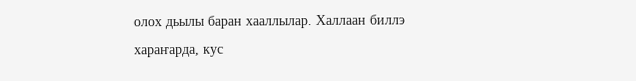олох дьылы баран хааллылар. Халлаан биллэ хараҥарда, кус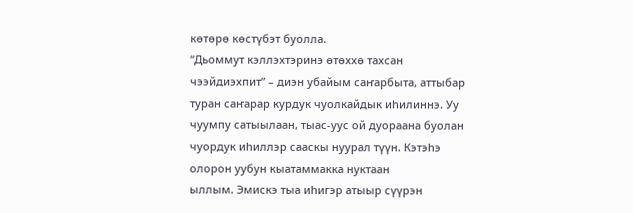көтөрө көстүбэт буолла.
“Дьоммут кэллэхтэринэ өтөххө тахсан чээйдиэхпит” – диэн убайым саҥарбыта, аттыбар
туран саҥарар курдук чуолкайдык иһилиннэ. Уу чуумпу сатыылаан, тыас-уус ой дуораана буолан чуордук иһиллэр сааскы нуурал түүн. Кэтэһэ олорон уубун кыатаммакка нуктаан
ыллым. Эмискэ тыа иһигэр атыыр сүүрэн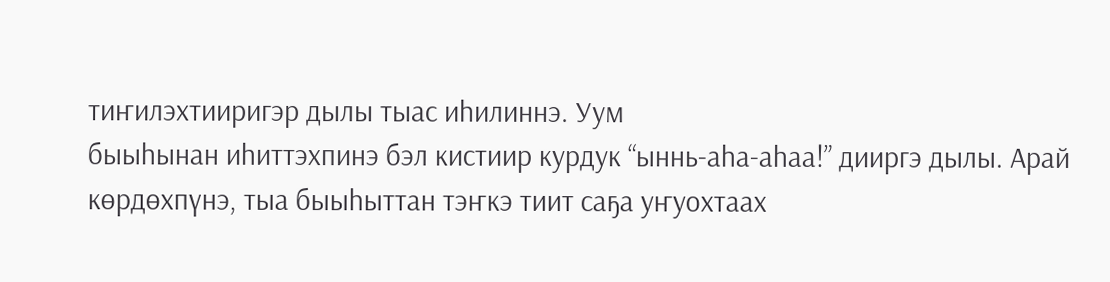тиҥилэхтииригэр дылы тыас иһилиннэ. Уум
быыһынан иһиттэхпинэ бэл кистиир курдук “ыннь-аһа-аһаа!” дииргэ дылы. Арай
көрдөхпүнэ, тыа быыһыттан тэҥкэ тиит саҕа уҥуохтаах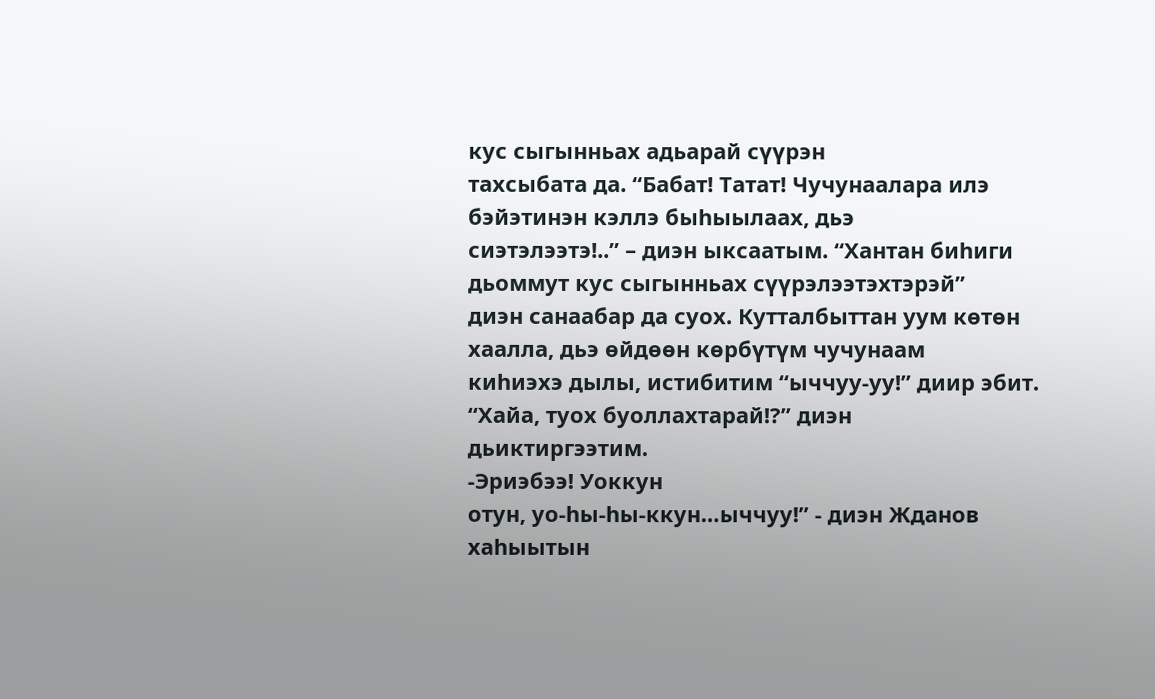кус сыгынньах адьарай сүүрэн
тахсыбата да. “Бабат! Татат! Чучунаалара илэ бэйэтинэн кэллэ быһыылаах, дьэ
сиэтэлээтэ!..” – диэн ыксаатым. “Хантан биһиги дьоммут кус сыгынньах сүүрэлээтэхтэрэй”
диэн санаабар да суох. Кутталбыттан уум көтөн хаалла, дьэ өйдөөн көрбүтүм чучунаам
киһиэхэ дылы, истибитим “ыччуу-уу!” диир эбит. “Хайа, туох буоллахтарай!?” диэн
дьиктиргээтим.
-Эриэбээ! Уоккун
отун, уо-һы-һы-ккун…ыччуу!” - диэн Жданов хаһыытын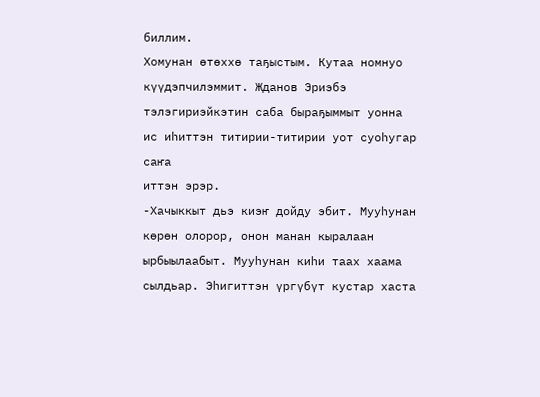биллим.
Хомунан өтөххө таҕыстым. Кутаа номнуо күүдэпчилэммит. Жданов Эриэбэ
тэлэгириэйкэтин саба быраҕыммыт уонна ис иһиттэн титирии-титирии уот суоһугар саҥа
иттэн эрэр.
-Хачыккыт дьэ киэҥ дойду эбит. Мууһунан көрөн олорор, онон манан кыралаан
ырбыылаабыт. Мууһунан киһи таах хаама сылдьар. Эһигиттэн үргүбүт кустар хаста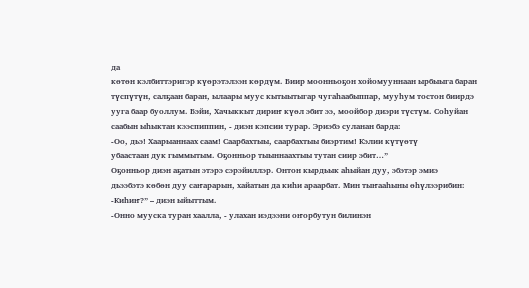да
көтөн кэлбиттэригэр күөрэтэлээн көрдүм. Биир моонньоҕон хойомууннаан ырбыыга баран
түспүтүн, салҕаан баран, ылаары муус кытыытыгар чугаһаабыппар, мууһум тостон биирдэ
ууга баар буоллум. Бэйи, Хачыккыт дириҥ күөл эбит ээ, моойбор диэри түстүм. Соһуйан
саабын ыһыктан кээспиппин, - диэн кэпсии турар. Эриэбэ суланан барда:
-Оо, дьэ! Хаарыаннаах саам! Саарбахтыы, саарбахтыы биэртим! Кэлии күтүөтү
убаастаан дук гыммытым. Оҕонньор тыыннаахтыы тутан сиир эбит…”
Оҕонньор диэн аҕатын этэрэ сэрэйиллэр. Онтон кырдьык аһыйан дуу, эбэтэр эмиэ
дьээбэтэ көбөн дуу саҥарарын, хайатын да киһи араарбат. Мин тыҥааһыны өһүлээрибин:
-Киһиҥ?” – диэн ыйыттым.
-Онно мууска туран хаалла, - улахан иэдээни оҥорбутун билинэн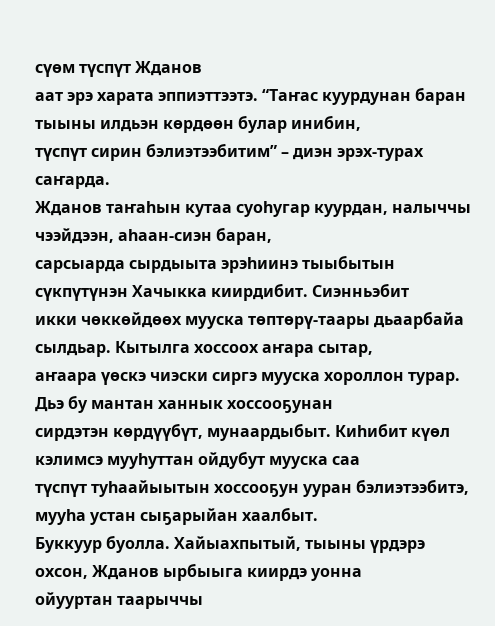сүөм түспүт Жданов
аат эрэ харата эппиэттээтэ. “Таҥас куурдунан баран тыыны илдьэн көрдөөн булар инибин,
түспүт сирин бэлиэтээбитим” – диэн эрэх-турах саҥарда.
Жданов таҥаһын кутаа суоһугар куурдан, налыччы чээйдээн, аһаан-сиэн баран,
сарсыарда сырдыыта эрэһиинэ тыыбытын сүкпүтүнэн Хачыкка киирдибит. Сиэнньэбит
икки чөккөйдөөх мууска төптөрү-таары дьаарбайа сылдьар. Кытылга хоссоох аҥара сытар,
аҥаара үөскэ чиэски сиргэ мууска хороллон турар. Дьэ бу мантан ханнык хоссооҕунан
сирдэтэн көрдүүбүт, мунаардыбыт. Киһибит күөл кэлимсэ мууһуттан ойдубут мууска саа
түспүт туһаайыытын хоссооҕун ууран бэлиэтээбитэ, мууһа устан сыҕарыйан хаалбыт.
Буккуур буолла. Хайыахпытый, тыыны үрдэрэ охсон, Жданов ырбыыга киирдэ уонна
ойууртан таарыччы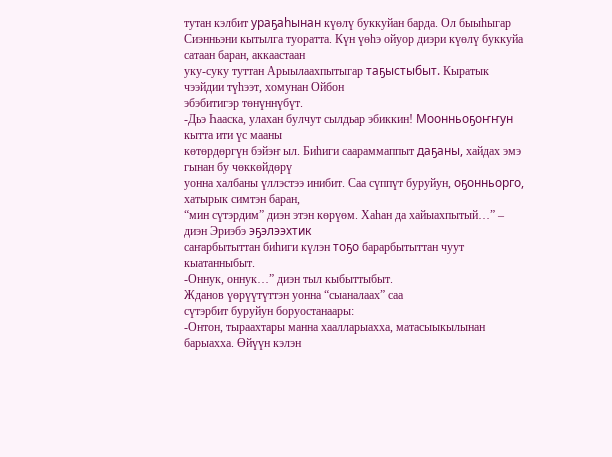тутан кэлбит ураҕаһынан күөлү буккуйан барда. Ол быыһыгар
Сиэнньэни кытылга туоратта. Күн үөһэ ойуор диэри күөлү буккуйа сатаан баран, аккаастаан
уку-суку туттан Арыылаахпытыгар таҕыстыбыт. Кыратык чээйдии түһээт, хомунан Ойбон
эбэбитигэр төнүннүбүт.
-Дьэ Һааска, улахан булчут сылдьар эбиккин! Моонньоҕоҥҥун кытта ити үс мааны
көтөрдөргүн бэйэҥ ыл. Биһиги саараммаппыт даҕаны, хайдах эмэ гынан бу чөккөйдөрү
уонна халбаны үллэстээ инибит. Саа сүппүт буруйун, оҕонньорго, хатырык симтэн баран,
“мин сүтэрдим” диэн этэн көрүөм. Хаһан да хайыахпытый…” – диэн Эриэбэ эҕэлээхтик
саҥарбытыттан биһиги күлэн тоҕо барарбытыттан чуут кыатанныбыт.
-Оннук, оннук…” диэн тыл кыбыттыбыт.
Жданов үөрүүтүттэн уонна “сыаналаах” саа
сүтэрбит буруйун боруостанаары:
-Онтон, тыраахтары манна хаалларыахха, матасыыкылынан барыахха. Өйүүн кэлэн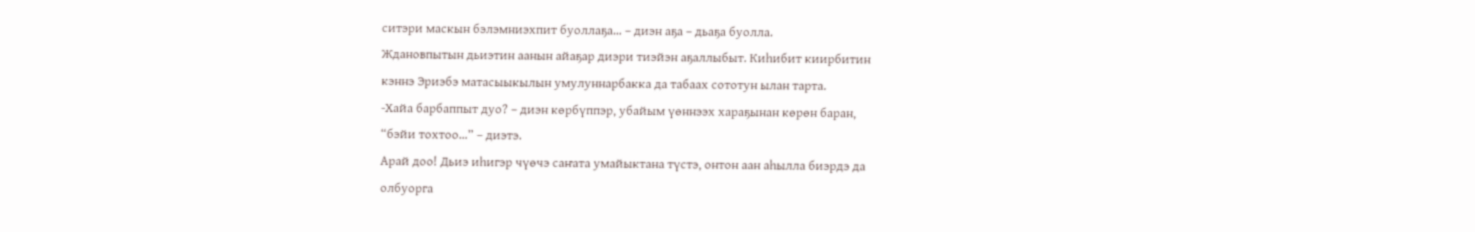ситэри маскын бэлэмниэхпит буоллаҕа… – диэн аҕа – дьаҕа буолла.
Ждановпытын дьиэтин аанын айаҕар диэри тиэйэн аҕаллыбыт. Киһибит киирбитин
кэннэ Эриэбэ матасыыкылын умулуннарбакка да табаах сототун ылан тарта.
-Хайа барбаппыт дуо? – диэн көрбүппэр, убайым үөннээх хараҕынан көрөн баран,
“бэйи тохтоо…” – диэтэ.
Арай доо! Дьиэ иһигэр чүөчэ саҥата умайыктана түстэ, онтон аан аһылла биэрдэ да
олбуорга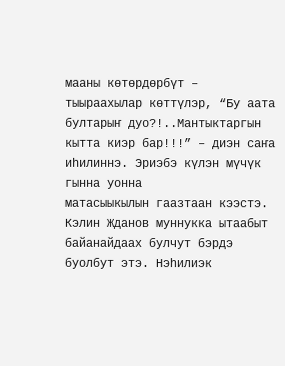мааны көтөрдөрбүт – тыыраахылар көттүлэр, “Бу аата бултарыҥ дуо?!..Мантыктаргын кытта киэр бар!!!” – диэн саҥа иһилиннэ. Эриэбэ күлэн мүчүк гынна уонна
матасыыкылын гаазтаан кээстэ.
Кэлин Жданов муннукка ытаабыт байанайдаах булчут бэрдэ буолбут этэ. Нэһилиэк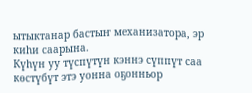ытыктанар бастыҥ механизатора, эр киһи саарына.
Күһүн уу түспүтүн кэннэ сүппүт саа көстүбүт этэ уонна оҕонньор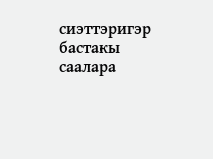сиэттэригэр бастакы
саалара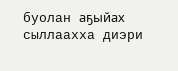буолан аҕыйах сыллаахха диэри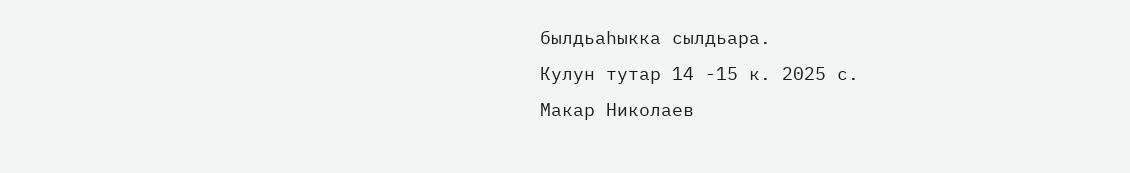былдьаһыкка сылдьара.
Кулун тутар 14 -15 к. 2025 с.
Макар Николаев